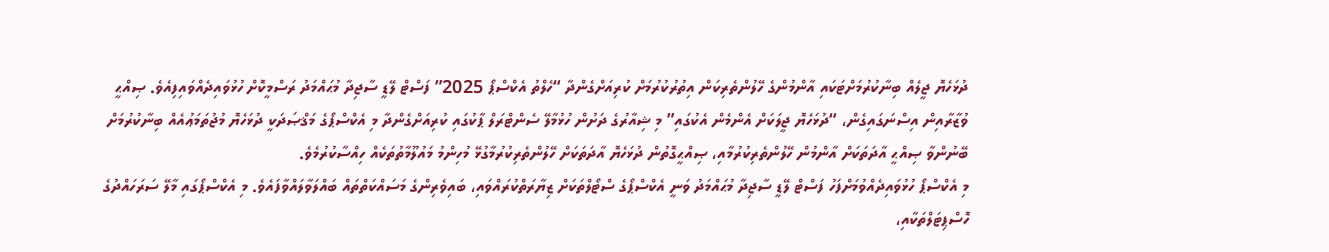ދުޅަހެޔޮ ޖީލެއް ބިނާކުރުމަށްޓަކައި އާންމުންގެ ހޭލުންތެރިކަން އިތުރުކުރުމަށް ކުރިއަށްގެންދާ “ހެލްތު އެކްސްޕޯ 2025” ފަސްޓް ލޭޑީ ސާޖިދާ މުޙައްމަދު ރަސްމީކޮށް ހުޅުވައިދެއްވައިފިއެވެ. ޞިއްޙީ ވުޒާރާއިން އިސްނަގައިގެން، “ދުޅަހެޔޮ ޖީލަކަށް އެންމެން އެކުގައި” މި ޝިއާރުގެ ދަށުން ހުޅުމާލޭ ސެންޓްރަލް ޕާކުގައި ކުރިއަށްގެންދާ މި އެކްސްޕޯގެ މަޤްޞަދަކީ ދުޅަހެޔޮ މުޖުތަމަޢުއެއް ބިނާކުރުމަށް ބޭނުންވާ ޞިއްޙީ އާދަތަކަށް އާންމުން ހޭލުންތެރިކުރުމާއި، ޞިއްޙީގޮތުން ދުޅަހެޔޮ އާދަތަކަށް ހޭލުންތެރިކުރުމާގުޅޭ މުހިންމު މައުލޫމާތުތަކެއް ހިއްސާކުރުމެވެ.
މި އެކްސްޕޯ ހުޅުވައިދެއްވުމަށްފަހު ފަސްޓް ލޭޑީ ސާޖިދާ މުޙައްމަދު ވަނީ އެކްސްޕޯގެ ސްޓޯލްތަކަށް ޒިޔާރަތްކުރައްވައި، ބައިވެރިންގެ މަސައްކަތްތައް ބައްލަވާލައްވާފައެވެ. މި އެކްސްޕޯގައި މާލޭ ސަރަހައްދުގެ ހޮސްޕިޓަލްތަކާއި،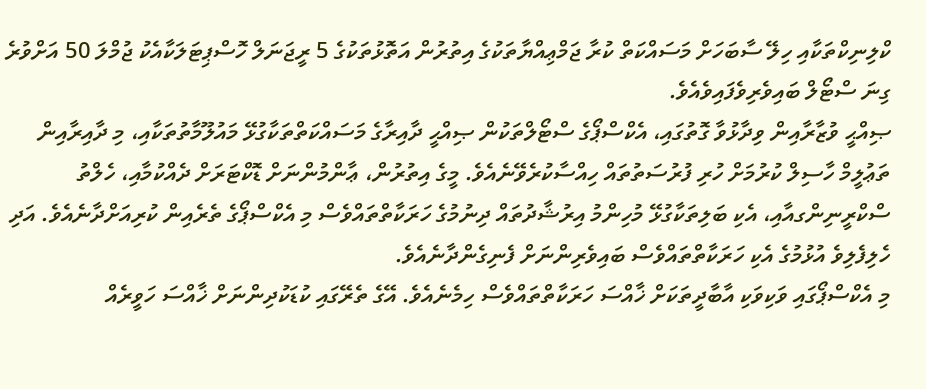ކްލިނިކްތަކާއި ހިލޭ ސާބަހަށް މަސައްކަތް ކުރާ ޖަމްޢިއްޔާތަކުގެ އިތުރުން އަތޮޅުތަކުގެ 5 ރީޖަނަލް ހޮސްޕިޓަލަކާއެކު ޖުމްލަ 50 އަށްވުރެ ގިނަ ސްޓޯލް ބައިވެރިވެފައިވެއެވެ.
ޞިއްޙީ ވުޒާރާއިން ވިދާޅުވާ ގޮތުގައި، އެކްސްޕޯގެ ސްޓޯލްތަކުން ޞިއްޙީ ދާއިރާގެ މަސައްކަތްތަކާގުޅޭ މައުލޫމާތުތަކާއި، މި ދާއިރާއިން ތަޢުލީމް ހާސިލް ކުރުމަށް ހުރި ފުރުސަތުތައް ހިއްސާކުރެވޭނެއެވެ. މީގެ އިތުރުން، ޢާންމުންނަށް ޑޮކްޓަރަށް ދެއްކުމާއި، ހެލްތު ސްކްރީނިންގއާއި، އެކި ބަލިތަކާގުޅޭ މުހިންމު އިރުޝާދުތައް ދިނުމުގެ ހަރަކާތްތައްވެސް މި އެކްސްޕޯގެ ތެރެއިން ކުރިއަށްދާނެއެވެ. އަދި ހެލިފެލިވެ އުޅުމުގެ އެކި ހަރަކާތްތައްވެސް ބައިވެރިންނަށް ފެނިގެންދާނެއެވެ.
މި އެކްސްޕޯގައި ވަކިވަކި އާބާދީތަކަށް ޚާއްސަ ހަރަކާތްތައްވެސް ހިމެނެއެވެ. އޭގެ ތެރޭގައި ކުޑަކުދިންނަށް ޚާއްސަ ހަވީރެއް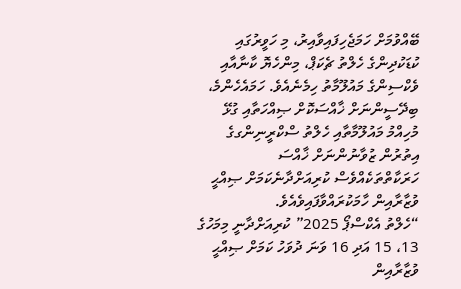ބޭއްވުމަށް ހަމަޖެހިފައިވާއިރު، މި ހަވީރުގައި ކުޑަކުދިންގެ ހެލްތު ޗެކަޕް، މިންހެޔޮ ކާނާއާއި ވެކްސިންގެ މައުލޫމާތު ހިމެނެއެވެ. ހަމައެހެންމެ، ބިދޭސީންނަށް ޚާއްސަކޮށް ޞިއްހަތާއި ގުޅޭ މުހިއްމު މައުލޫމާތާއި ހެލްތު ސްކްރީނިންގގެ އިތުރުން ޒުވާނުންނަށް ޚާއްސަ ހަރަކާތްތަކެއްވެސް ކުރިއަށްދާނެކަމަށް ޞިއްޙީ ވުޒާރާއިން ހާމަކުރައްވާފައިވެއެވެ.
“ހެލްތު އެކްސްޕޯ 2025” ކުރިއަށްދާނީ މިމަހުގެ 13، 15 އަދި 16 ވަނަ ދުވަހު ކަމަށް ޞިއްޙީ ވުޒާރާއިން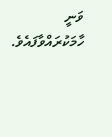ވަނީ ހާމަކުރައްވާފައެވެ.